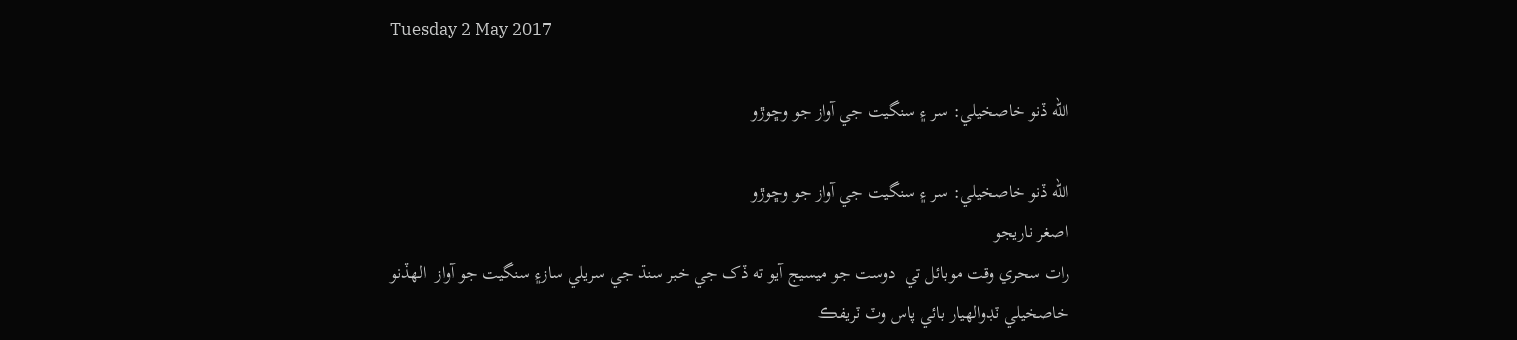Tuesday 2 May 2017

الله ڏنو خاصخيلي: سر ۽ سنگيت جي آواز جو وڇوڙو

الله ڏنو خاصخيلي: سر ۽ سنگيت جي آواز جو وڇوڙو
اصغر ناريجو
رات سحري وقت موبائل تي  دوست جو ميسيج آيو ته ڏک جي خبر سنڌ جي سريلي ساز۽ سنگيت جو آواز  الهڏنو خاصخيلي ٽڊوالهيار بائي پاس وٽ ٽريفڪ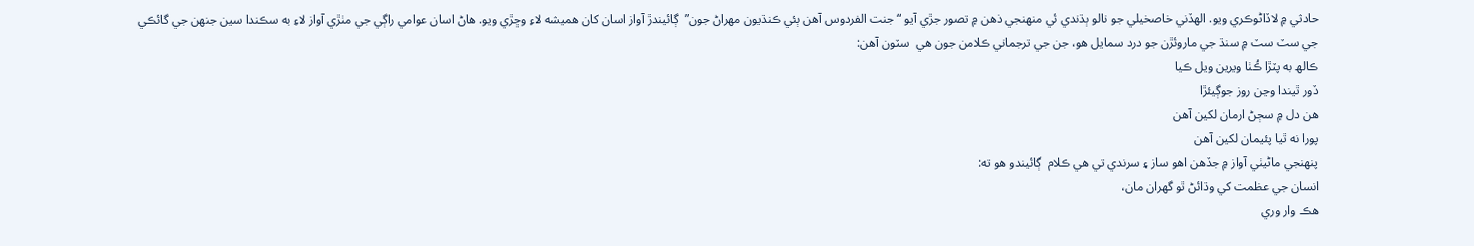حادثي ۾ لاڏاڻوڪري ويو. الهڏني خاصخيلي جو نالو ٻڌندي ئي منهنجي ذهن ۾ تصور جڙي آيو “جنت الفردوس آهن ٻئي ڪنڌيون مهراڻ جون”  ڳائيندڙ آواز اسان کان هميشه لاءِ وڇڙي ويو. هاڻ اسان عوامي راڳي جي مٺڙي آواز لاءِ به سڪندا سين جنهن جي گائڪي جي سٽ سٽ ۾ سنڌ جي ماروئڙن جو درد سمايل هو، جن جي ترجماني ڪلامن جون هي  سٽون آهن:
ڪالھ به پٽڙا ڪُٺا ويرين ويل ڪيا
ڏور ٿيندا وڃن روز جوڳيئڙا
هن دل ۾ سڄڻ ارمان لکين آهن
پورا نه ٿيا پئيمان لکين آهن
پنهنجي ماڻيٺي آواز ۾ جڏهن اهو ساز ۽ سرندي تي هي ڪلام  ڳائيندو هو ته:
انسان جي عظمت کي وڌائڻ ٿو گهران مان،
هڪ وار وري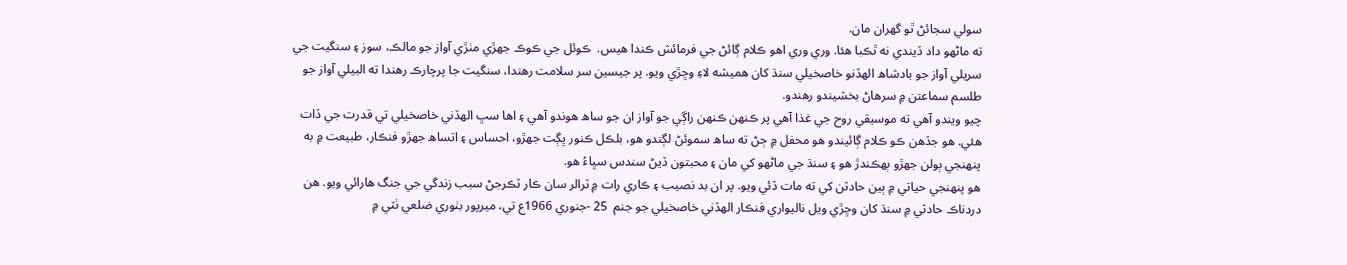سولي سجائڻ ٿو گهران مان.
ته ماڻهو داد ڏيندي نه ٿڪبا هئا. وري وري اهو ڪلام ڳائڻ جي فرمائش ڪندا هيس.  ڪوئل جي ڪوڪ جهڙي مٺڙي آواز جو مالڪ، سوز ۽ سنگيت جي سريلي آواز جو بادشاھ الهڏنو خاصخيلي سنڌ کان هميشه لاءِ وڇڙي ويو. پر جيسين سر سلامت رهندا، سنگيت جا پرچارڪ رهندا ته البيلي آواز جو طلسم سماعتن ۾ سرهاڻ بخشيندو رهندو.
چيو ويندو آهي ته موسيقي روح جي غذا آهي پر ڪنهن ڪنهن راڳي جو آواز ان جو ساھ هوندو آهي ۽ اها سڀ الهڏني خاصخيلي تي قدرت جي ڏات هئي. هو جڏهن ڪو ڪلام ڳائيندو هو محفل ۾ ڄڻ ته ساھ سموئڻ لڳندو هو، بلڪل ڪنور ڀڳت جهڙو، احساس ۽ اتساھ جهڙو فنڪار، طبيعت ۾ به پنهنجي ٻولن جهڙو ٻهڪندڙ هو ۽ سنڌ جي ماڻهو کي مان ۽ محبتون ڏيڻ سندس سڀاءُ هو.
هو پنهنجي حياتي ۾ ٻين حادثن کي ته مات ڏئي ويو. پر ان بد نصيب ۽ ڪاري رات ۾ ٽرالر سان ڪار ٽڪرجڻ سبب زندگي جي جنگ هارائي ويو. هن دردناڪ حادثي ۾ سنڌ کان وڇڙي ويل ناليواري فنڪار الهڏني خاصخيلي جو جنم  25 -جنوري 1966ع تي، ميرپور بٺوري ضلعي ٺٽي ۾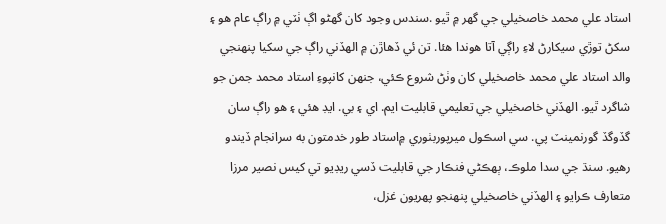استاد علي محمد خاصخيلي جي گهر ۾ ٿيو .سندس وجود کان گهڻو اڳ ٺٽي ۾ راڳ عام هو ۽ سکڻ توڙي سيکارڻ لاءِ راڳي آتا هوندا هئا. تن ئي ڏهاڙن ۾ الهڏني راڳ جي سکيا پنهنجي والد استاد علي محمد خاصخيلي کان وٺڻ شروع ڪئي، جنهن کانپوءِ استاد محمد جمن جو شاگرد ٿيو. الهڏني خاصخيلي جي تعليمي قابليت ايم. اي ۽ بي. ايڊ هئي ۽ هو راڳ سان گڏوگڏ گورنمينٽ پي. سي اسڪول ميرپوربٺوري ۾استاد طور خدمتون به سرانجام ڏيندو رهيو. سنڌ جي سدا ملوڪ، ٻهڪڻي فنڪار جي قابليت ڏسي ريڊيو تي کيس نصير مرزا متعارف ڪرايو ۽ الهڏني خاصخيلي پنهنجو پهريون غزل،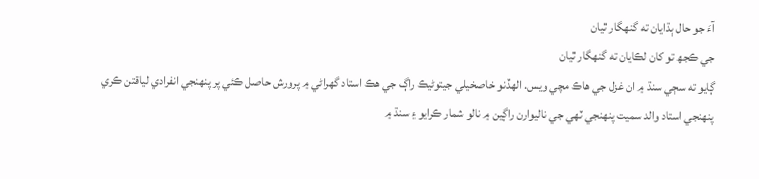آءَ جو حال ٻڌايان ته گنهگار ٿيان
جي ڪجھ تو کان لڪايان ته گنهگار ٿيان
ڳايو ته سڄي سنڌ ۾ ان غزل جي هاڪ مچي ويس. الهڏنو خاصخيلي جيتوڻيڪ راڳ جي هڪ استاد گهراڻي ۾ پرورش حاصل ڪئي پر پنهنجي انفرادي لياقتن ڪري پنهنجي استاد والد سميت پنهنجي ٽهي جي ناليوارن راڳين ۾ نالو شمار ڪرايو ۽ سنڌ ۾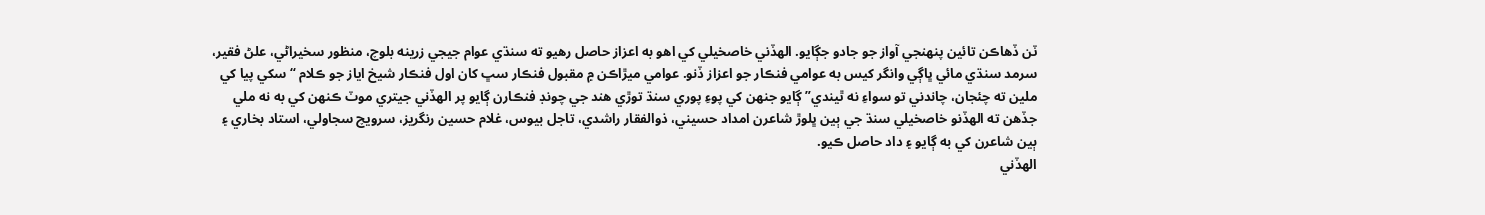ٽن ڏهاڪن تائين پنهنجي آواز جو جادو جڳايو. الهڏني خاصخيلي کي اهو به اعزاز حاصل رهيو ته سنڌي عوام جيجي زرينه بلوچ، منظور سخيراڻي، علڻ فقير، سرمد سنڌي مائي ڀاڳي وانگر کيس به عوامي فنڪار جو اعزاز ڏنو. عوامي ميڙاڪن ۾ مقبول فنڪار سڀ کان اول فنڪار شيخ اياز جو ڪلام “سکي پيا کي ملين ته چئجان، چاندني تو سواءِ نه ٿيندي” ڳايو جنهن کي پوءِ پوري سنڌ توڙي هند جي چونڊ فنڪارن ڳايو پر الهڏني جيتري موٽ ڪنهن کي به نه ملي جڏهن ته الهڏنو خاصخيلي سنڌ جي ٻين ڀلوڙ شاعرن امداد حسيني، ذوالفقار راشدي، تاجل بيوس، غلام حسين رنگريز، سرويچ سجاولي، استاد بخاري ۽ ٻين شاعرن کي به ڳايو ۽ داد حاصل ڪيو.
الهڏني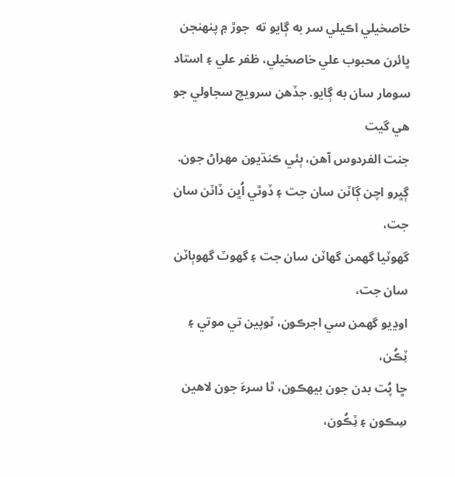خاصخيلي اڪيلي سر به ڳايو ته  جوڙ ۾ پنهنجن ڀائرن محبوب علي خاصخيلي، ظفر علي ۽ استاد سومار سان به ڳايو. جڏهن سرويچ سجاولي جو هي گيت
جنت الفردوس آهن، ٻئي ڪنڌيون مهراڻ جون.
ڳڀرو اچن ڳاٽن سان جت ۽ ڏوٿي اُڀن ڏاٽن سان جت،
گهوٽيا گهمن گهاٽن سان جت ۽ گهوٽ گهوٻاٽن سان جت،
اوڍيو گهمن سي اجرڪون، ٽوپين تي موتي ۽ ٽِڪُن،
ڇا پُت بدن جون بيهڪون، ٿا سرءَ جون لاهين سِڪون ۽ ٽِڪُون،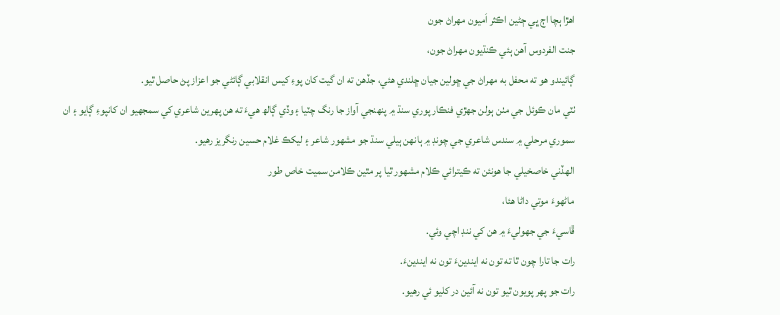اهڙا ٻچا اڄ ڀي ڄڻين اڪثر اَميون مهراڻ جون
جنت الفردوس آهن ٻئي ڪنڌيون مهراڻ جون،
ڳائيندو هو ته محفل به مهراڻ جي ڇولين جيان ڇلندي هئي، جڏهن ته ان گيت کان پوءِ کيس انقلابي ڳائڻي جو اعزاز پڻ حاصل ٿيو.
ٺٽي مان ڪوئل جي مٺن ٻولن جهڙي فنڪار پوري سنڌ ۾ پنهنجي آواز جا رنگ چٽيا ۽ وڏي ڳالھ هيءَ ته هن پهرين شاعري کي سمجهيو ان کانپوءِ ڳايو ۽ ان سموري مرحلي ۾ سندس شاعري جي چونڊ ۾ ٻانهن ٻيلي سنڌ جو مشهور شاعر ۽ ليکڪ غلام حسين رنگريز رهيو.
الهڏني خاصخيلي جا هونئن ته ڪيترائي ڪلام مشهور ٿيا پر مٿين ڪلامن سميت خاص طور
ماڻهوءَ موتي داڻا هئا،
ڦاسيءَ جي جهوليءَ ۾ هن کي ننڊ اچي وئي.
رات جا تارا چون ٿا ته تون نه ايندينءَ تون نه ايندينءَ.
رات جو پهر پويون ٿيو تون نه آئين در کليو ئي رهيو.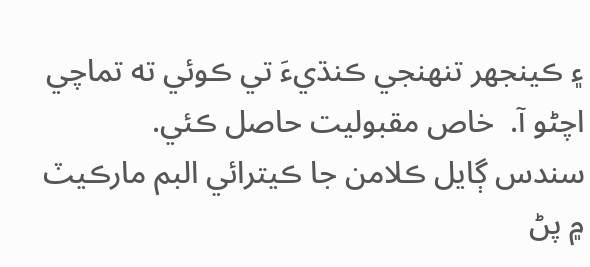۽ ڪينجهر تنهنجي ڪنڌيءَ تي ڪوئي ته تماچي اچڻو آ.  خاص مقبوليت حاصل ڪئي.
سندس ڳايل ڪلامن جا ڪيترائي البم مارڪيٽ ۾ پڻ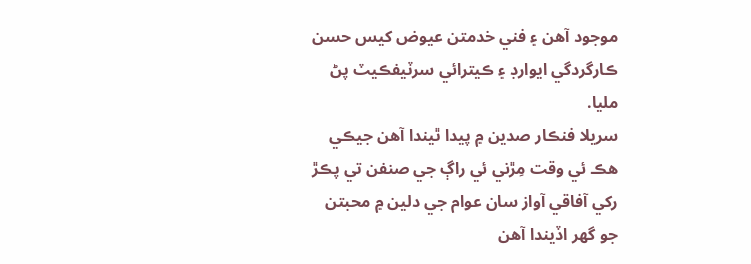موجود آهن ۽ فني خدمتن عيوض کيس حسن ڪارگردگي ايوارڊ ۽ ڪيترائي سرٽيفڪيٽ پڻ مليا.
سريلا فنڪار صدين ۾ پيدا ٿيندا آهن جيڪي هڪ ئي وقت مِڙني ئي راڳ جي صنفن تي پڪڙ رکي آفاقي آواز سان عوام جي دلين ۾ محبتن جو گهر اڏيندا آهن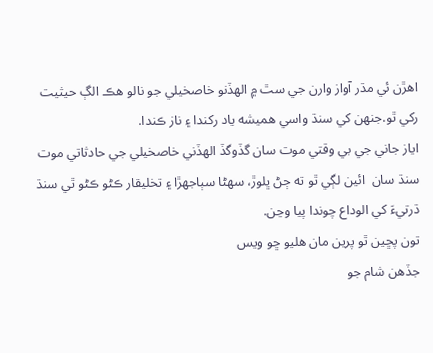اهڙن ئي مڌر آواز وارن جي سٿ ۾ الهڏنو خاصخيلي جو نالو هڪ الڳ حيثيت رکي ٿو.جنهن کي سنڌ واسي هميشه ياد رکندا ۽ ناز ڪندا.
اياز جاني جي بي وقتي موت سان گڏوگڏ الهڏني خاصخيلي جي حادثاتي موت سنڌ سان  ائين لڳي ٿو ته ڄڻ ڀلوڙ، سهڻا سٻاجهڙا ۽ تخليقار ڪڻو ڪڻو ٿي سنڌ ڌرتيءَ کي الوداع چوندا پيا وڃن.
تون پڇين ٿو پرين مان هليو ڇو ويس
جڏهن شام جو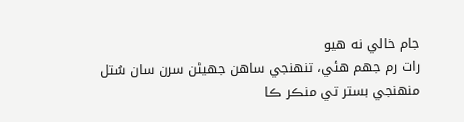جام خالي نه هيو
رات رم جهم هئي، تنهنجي ساهن جهيڻن سرن سان سُتل
منهنجي بستر تي منڪر ڪا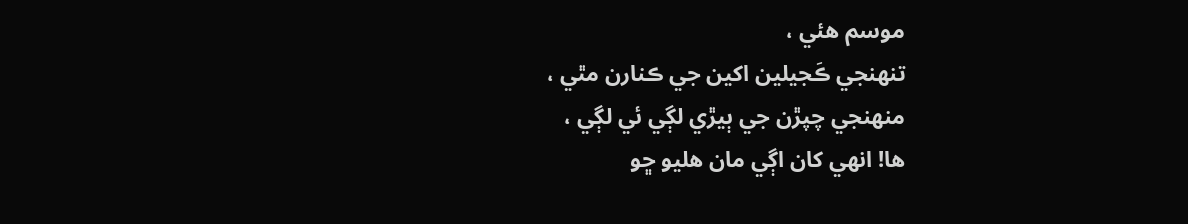موسم هئي ،
تنهنجي ڪَجيلين اکين جي ڪنارن مٿي ،
منهنجي چپڙن جي ٻيڙي لڳي ئي لڳي ،
ها! انهي کان اڳي مان هليو ڇو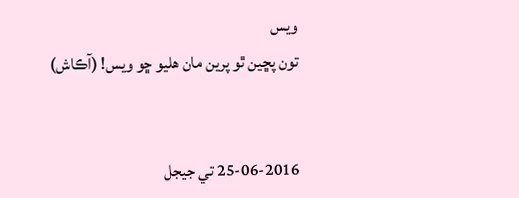ويس
تون پڇين ٿو پرين مان هليو ڇو ويس! (آڪاش)


25-06-2016 تي جيجل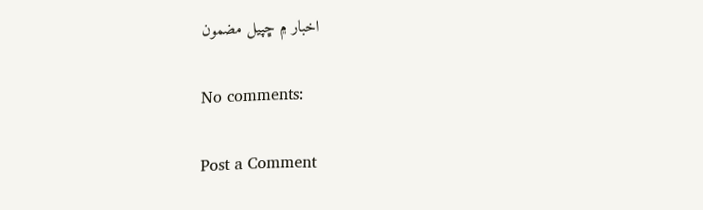اخبار ۾ ڇپيل مضمون

No comments:

Post a Comment